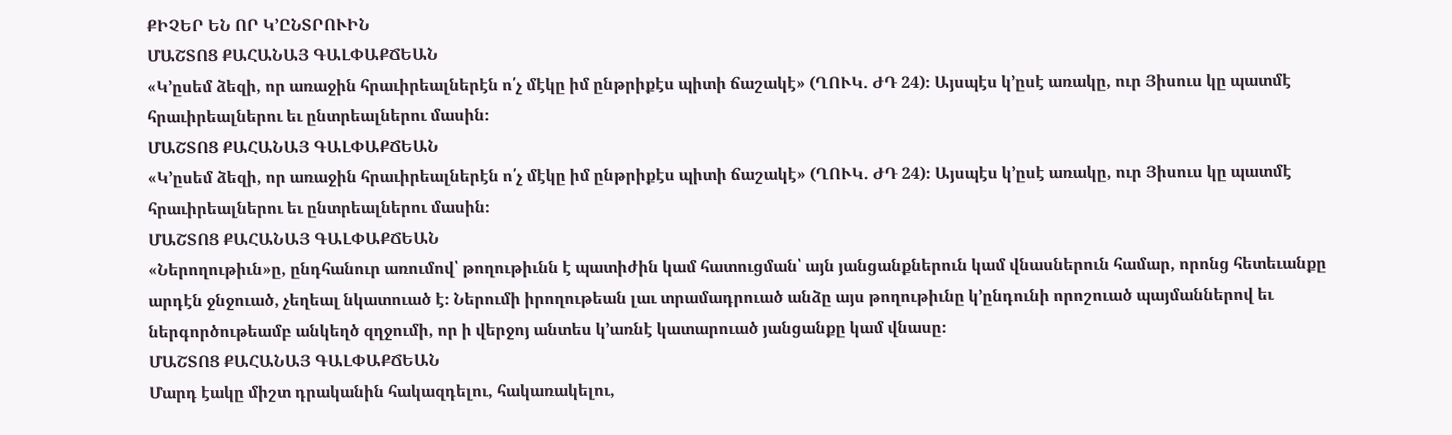ՔԻՉԵՐ ԵՆ ՈՐ Կ՚ԸՆՏՐՈՒԻՆ
ՄԱՇՏՈՑ ՔԱՀԱՆԱՅ ԳԱԼՓԱՔՃԵԱՆ
«Կ՚ըսեմ ձեզի, որ առաջին հրաւիրեալներէն ո՛չ մէկը իմ ընթրիքէս պիտի ճաշակէ» (ՂՈՒԿ. ԺԴ 24)։ Այսպէս կ՚ըսէ առակը, ուր Յիսուս կը պատմէ հրաւիրեալներու եւ ընտրեալներու մասին։
ՄԱՇՏՈՑ ՔԱՀԱՆԱՅ ԳԱԼՓԱՔՃԵԱՆ
«Կ՚ըսեմ ձեզի, որ առաջին հրաւիրեալներէն ո՛չ մէկը իմ ընթրիքէս պիտի ճաշակէ» (ՂՈՒԿ. ԺԴ 24)։ Այսպէս կ՚ըսէ առակը, ուր Յիսուս կը պատմէ հրաւիրեալներու եւ ընտրեալներու մասին։
ՄԱՇՏՈՑ ՔԱՀԱՆԱՅ ԳԱԼՓԱՔՃԵԱՆ
«Ներողութիւն»ը, ընդհանուր առումով՝ թողութիւնն է պատիժին կամ հատուցման՝ այն յանցանքներուն կամ վնասներուն համար, որոնց հետեւանքը արդէն ջնջուած, չեղեալ նկատուած է։ Ներումի իրողութեան լաւ տրամադրուած անձը այս թողութիւնը կ՚ընդունի որոշուած պայմաններով եւ ներգործութեամբ անկեղծ զղջումի, որ ի վերջոյ անտես կ՚առնէ կատարուած յանցանքը կամ վնասը։
ՄԱՇՏՈՑ ՔԱՀԱՆԱՅ ԳԱԼՓԱՔՃԵԱՆ
Մարդ էակը միշտ դրականին հակազդելու, հակառակելու,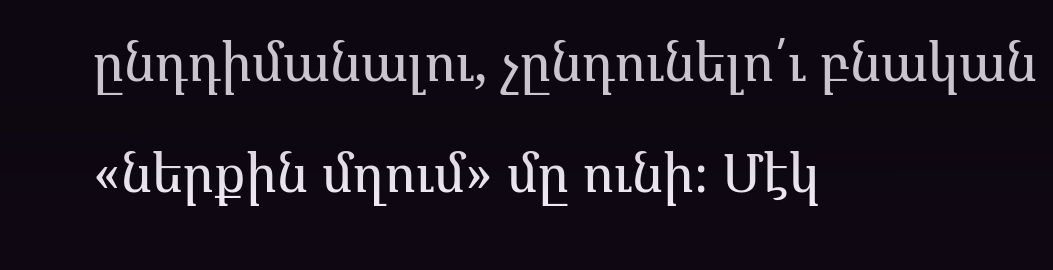ընդդիմանալու, չընդունելո՛ւ բնական «ներքին մղում» մը ունի։ Մէկ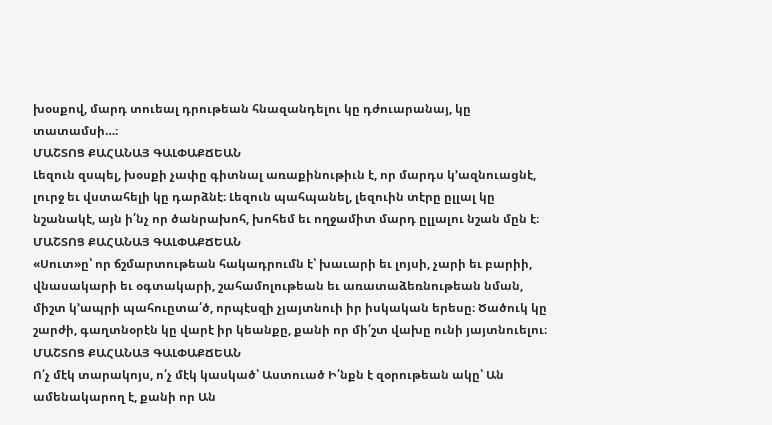խօսքով, մարդ տուեալ դրութեան հնազանդելու կը դժուարանայ, կը տատամսի…։
ՄԱՇՏՈՑ ՔԱՀԱՆԱՅ ԳԱԼՓԱՔՃԵԱՆ
Լեզուն զսպել, խօսքի չափը գիտնալ առաքինութիւն է, որ մարդս կ՚ազնուացնէ, լուրջ եւ վստահելի կը դարձնէ։ Լեզուն պահպանել, լեզուին տէրը ըլլալ կը նշանակէ, այն ի՛նչ որ ծանրախոհ, խոհեմ եւ ողջամիտ մարդ ըլլալու նշան մըն է։
ՄԱՇՏՈՑ ՔԱՀԱՆԱՅ ԳԱԼՓԱՔՃԵԱՆ
«Սուտ»ը՝ որ ճշմարտութեան հակադրումն է՝ խաւարի եւ լոյսի, չարի եւ բարիի, վնասակարի եւ օգտակարի, շահամոլութեան եւ առատաձեռնութեան նման, միշտ կ՚ապրի պահուըտա՛ծ, որպէսզի չյայտնուի իր իսկական երեսը։ Ծածուկ կը շարժի, գաղտնօրէն կը վարէ իր կեանքը, քանի որ մի՛շտ վախը ունի յայտնուելու։
ՄԱՇՏՈՑ ՔԱՀԱՆԱՅ ԳԱԼՓԱՔՃԵԱՆ
Ո՛չ մէկ տարակոյս, ո՛չ մէկ կասկած՝ Աստուած Ի՛նքն է զօրութեան ակը՝ Ան ամենակարող է, քանի որ Ան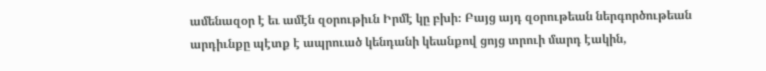ամենազօր է եւ ամէն զօրութիւն Իրմէ կը բխի։ Բայց այդ զօրութեան ներգործութեան արդիւնքը պէտք է ապրուած կենդանի կեանքով ցոյց տրուի մարդ էակին,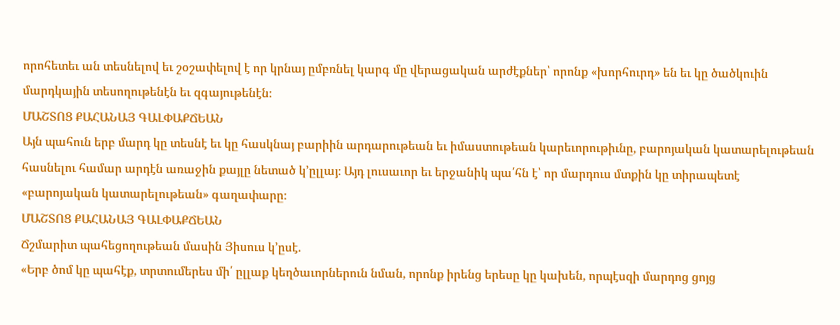որոհետեւ ան տեսնելով եւ շօշափելով է որ կրնայ ըմբռնել կարգ մը վերացական արժէքներ՝ որոնք «խորհուրդ» են եւ կը ծածկուին մարդկային տեսողութենէն եւ զգայութենէն։
ՄԱՇՏՈՑ ՔԱՀԱՆԱՅ ԳԱԼՓԱՔՃԵԱՆ
Այն պահուն երբ մարդ կը տեսնէ եւ կը հասկնայ բարիին արդարութեան եւ իմաստութեան կարեւորութիւնը, բարոյական կատարելութեան հասնելու համար արդէն առաջին քայլը նետած կ՚ըլլայ։ Այդ լուսաւոր եւ երջանիկ պա՛հն է՝ որ մարդուս մտքին կը տիրապետէ «բարոյական կատարելութեան» գաղափարը։
ՄԱՇՏՈՑ ՔԱՀԱՆԱՅ ԳԱԼՓԱՔՃԵԱՆ
Ճշմարիտ պահեցողութեան մասին Յիսուս կ՚ըսէ.
«Երբ ծոմ կը պահէք, տրտումերես մի՛ ըլլաք կեղծաւորներուն նման, որոնք իրենց երեսը կը կախեն, որպէսզի մարդոց ցոյց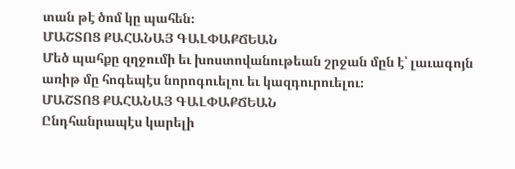տան թէ ծոմ կը պահեն։
ՄԱՇՏՈՑ ՔԱՀԱՆԱՅ ԳԱԼՓԱՔՃԵԱՆ
Մեծ պահքը զղջումի եւ խոստովանութեան շրջան մըն է՝ լաւագոյն առիթ մը հոգեպէս նորոգուելու եւ կազդուրուելու։
ՄԱՇՏՈՑ ՔԱՀԱՆԱՅ ԳԱԼՓԱՔՃԵԱՆ
Ընդհանրապէս կարելի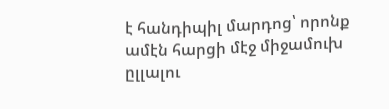է հանդիպիլ մարդոց՝ որոնք ամէն հարցի մէջ միջամուխ ըլլալու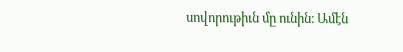սովորութիւն մը ունին։ Ամէն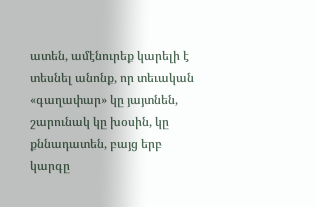ատեն, ամէնուրեք կարելի է տեսնել անոնք, որ տեւական «գաղափար» կը յայտնեն, շարունակ կը խօսին, կը քննադատեն, բայց երբ կարգը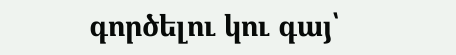գործելու կու գայ՝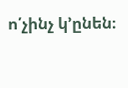ո՛չինչ կ՚ընեն։